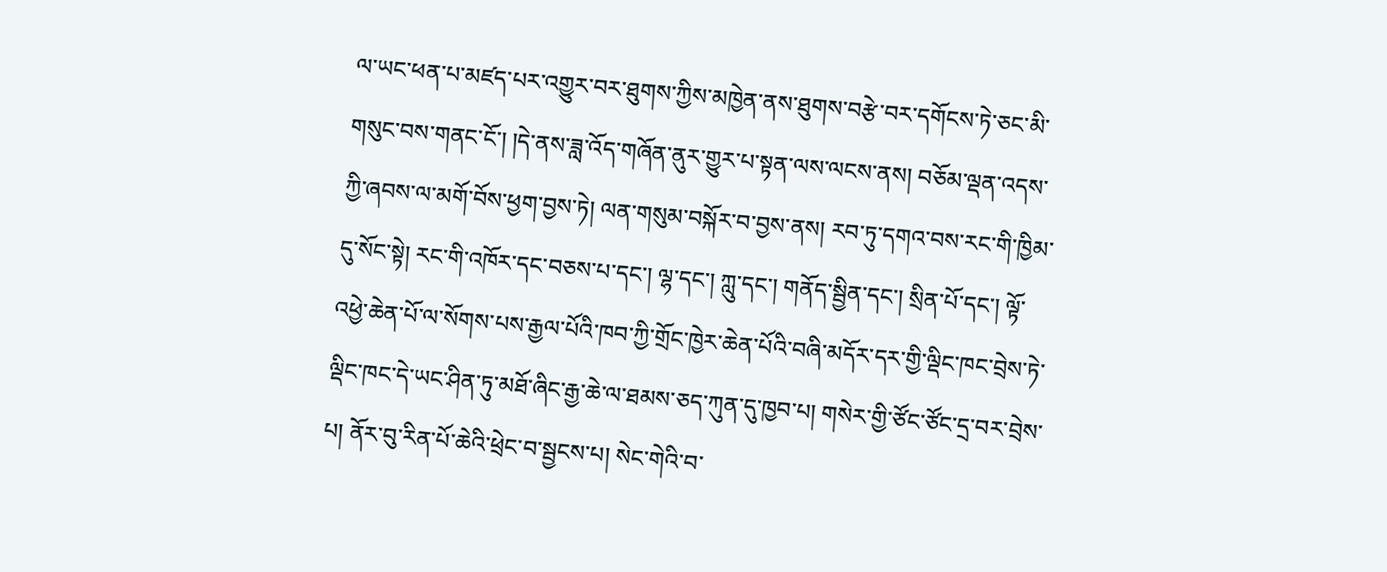ལ་ཡང་ཕན་པ་མཛད་པར་འགྱུར་བར་ཐུགས་ཀྱིས་མཁྱེན་ནས་ཐུགས་བརྩེ་བར་དགོངས་ཏེ་ཅང་མི་གསུང་བས་གནང་ངོ་། །དེ་ནས་ཟླ་འོད་གཞོན་ནུར་གྱུར་པ་སྟན་ལས་ལངས་ནས། བཅོམ་ལྡན་འདས་ཀྱི་ཞབས་ལ་མགོ་བོས་ཕྱག་བྱས་ཏེ། ལན་གསུམ་བསྐོར་བ་བྱས་ནས། རབ་ཏུ་དགའ་བས་རང་གི་ཁྱིམ་དུ་སོང་སྟེ། རང་གི་འཁོར་དང་བཅས་པ་དང་། ལྷ་དང་། ཀླུ་དང་། གནོད་སྦྱིན་དང་། སྲིན་པོ་དང་། ལྟོ་འཕྱེ་ཆེན་པོ་ལ་སོགས་པས་རྒྱལ་པོའི་ཁབ་ཀྱི་གྲོང་ཁྱེར་ཆེན་པོའི་བཞི་མདོར་དར་གྱི་ལྡིང་ཁང་བྲེས་ཏེ་ལྡིང་ཁང་དེ་ཡང་ཤིན་ཏུ་མཐོ་ཞིང་རྒྱ་ཆེ་ལ་ཐམས་ཅད་ཀུན་དུ་ཁྱབ་པ། གསེར་གྱི་ཙོང་ཙོང་དྲ་བར་བྲེས་པ། ནོར་བུ་རིན་པོ་ཆེའི་ཕྲེང་བ་སྦྱངས་པ། སེང་གེའི་བ་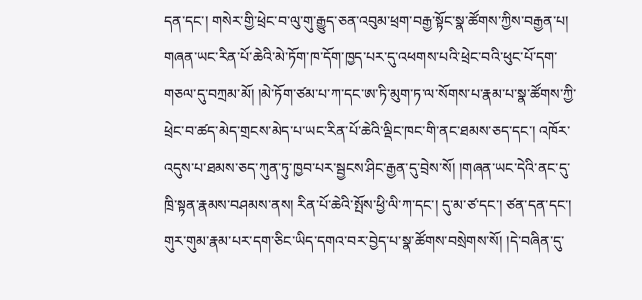དན་དང་། གསེར་གྱི་ཕྲེང་བ་ལུ་གུ་རྒྱུད་ཅན་འབུམ་ཕྲག་བརྒྱ་སྟོང་སྣ་ཚོགས་ཀྱིས་བརྒྱན་པ། གཞན་ཡང་རིན་པོ་ཆེའི་མེ་ཏོག་ཁ་དོག་ཁྱད་པར་དུ་འཕགས་པའི་ཕྲེང་བའི་ཕུང་པོ་དག་གཅལ་དུ་བཀྲམ་མོ། །མེ་ཏོག་ཙམ་པ་ཀ་དང་ཨ་ཏི་མུག་ཏ་ལ་སོགས་པ་རྣམ་པ་སྣ་ཚོགས་ཀྱི་ཕྲེང་བ་ཚད་མེད་གྲངས་མེད་པ་ཡང་རིན་པོ་ཆེའི་ལྡིང་ཁང་གི་ནང་ཐམས་ཅད་དང་། འཁོར་འདུས་པ་ཐམས་ཅད་ཀུན་ཏུ་ཁྱབ་པར་སྦྱངས་ཤིང་རྒྱན་དུ་བྲེས་སོ། །གཞན་ཡང་དེའི་ནང་དུ་ཁྲི་སྟན་རྣམས་བཤམས་ནས། རིན་པོ་ཆེའི་སྤོས་ཕྱི་ལི་ཀ་དང་། དུ་མ་ཙ་དང་། ཙན་དན་དང་། གུར་གུམ་རྣམ་པར་དག་ཅིང་ཡིད་དགའ་བར་བྱེད་པ་སྣ་ཚོགས་བསྲེགས་སོ། །དེ་བཞིན་དུ་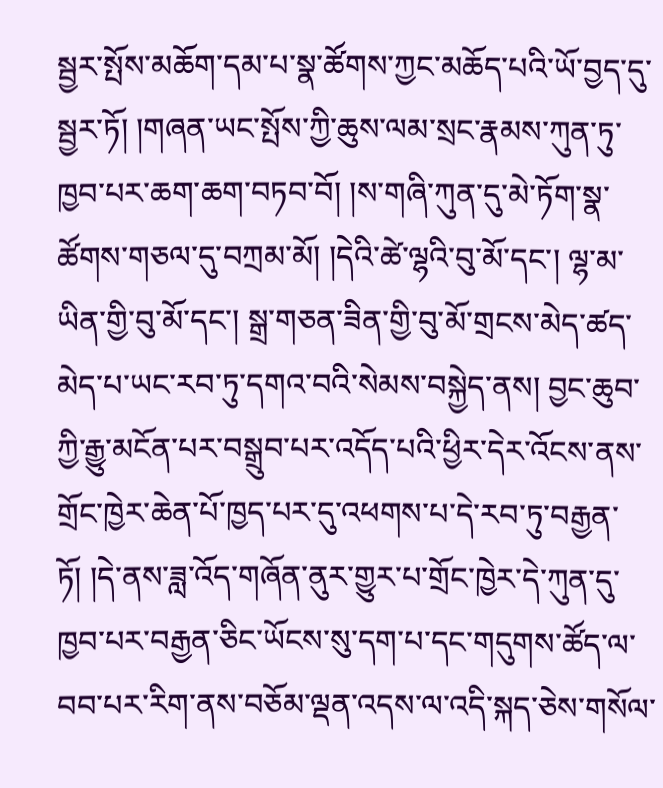སྦྱར་སྤོས་མཆོག་དམ་པ་སྣ་ཚོགས་ཀྱང་མཆོད་པའི་ཡོ་བྱད་དུ་སྦྱར་ཏོ། །གཞན་ཡང་སྤོས་ཀྱི་ཆུས་ལམ་སྲང་རྣམས་ཀུན་ཏུ་ཁྱབ་པར་ཆག་ཆག་བཏབ་བོ། །ས་གཞི་ཀུན་དུ་མེ་ཏོག་སྣ་ཚོགས་གཅལ་དུ་བཀྲམ་མོ། །དེའི་ཚེ་ལྷའི་བུ་མོ་དང་། ལྷ་མ་ཡིན་གྱི་བུ་མོ་དང་། སྒྲ་གཅན་ཟིན་གྱི་བུ་མོ་གྲངས་མེད་ཚད་མེད་པ་ཡང་རབ་ཏུ་དགའ་བའི་སེམས་བསྐྱེད་ནས། བྱང་ཆུབ་ཀྱི་རྒྱུ་མངོན་པར་བསྒྲུབ་པར་འདོད་པའི་ཕྱིར་དེར་འོངས་ནས་གྲོང་ཁྱེར་ཆེན་པོ་ཁྱད་པར་དུ་འཕགས་པ་དེ་རབ་ཏུ་བརྒྱན་ཏོ། །དེ་ནས་ཟླ་འོད་གཞོན་ནུར་གྱུར་པ་གྲོང་ཁྱེར་དེ་ཀུན་དུ་ཁྱབ་པར་བརྒྱན་ཅིང་ཡོངས་སུ་དག་པ་དང་གདུགས་ཚོད་ལ་བབ་པར་རིག་ནས་བཅོམ་ལྡན་འདས་ལ་འདི་སྐད་ཅེས་གསོལ་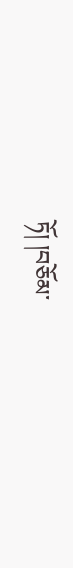ཏོ། །བཅོམ་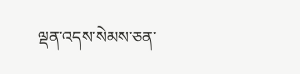ལྡན་འདས་སེམས་ཅན་